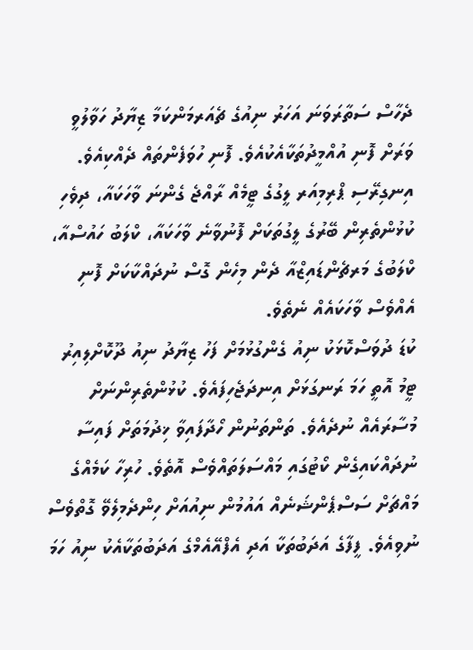ދެހާސް ސަތާރަވަނަ އަހަރު ނިއުގެ ޗެއަރމަންކަމާ ޒިޔާދު ހަވާލުވީ ވަރަށް ފޮނި އުއްމީދުތަކާއެކުއެވެ. ފޮނި ހުވަފެންތައް ދެއްކިއެވެ. އިނގިރޭސި ޕްރިމިއަރ ލީގުގެ ޓީމެއް ރާއްޖެ ގެންނަ ވާހަކައާ، ދިވެހި ކުޅުންތެރިން ބޭރުގެ ލީގުތަކަށް ފޮނުވާނެ ވާހަކައާ، ކްލަބު ހައުސްއާ، ކްލަބުގެ މަރޗެންޑައިޒްއާ ދެން މިހެން ގޮސް ނުދައްކާކަށް ފޮނި އެއްވެސް ވާހަކައެއް ނެތެވެ.
ކުޑަ ދުވަސްކޮޅަކު ނިއު ގެންގުޅުމަށް ފަހު ޒިޔާދު ނިއު ދޫކޮށްލިއިރު ޓީމު އޮތީ ހަމަ ރަނގަޅަށް އިނދަޖެހިފައެވެ. ކުޅުންތެރިންނަށް މުސާރައެއް ނުދެއެވެ. ތަންތަނުން ހޯދާފައިވާ ޚިދުމަތަށް ފައިސާ ނުދައްކައިގެން ކޯޓުގައި މައްސަލަތައްވެސް އޮތެވެ. ހުރިހާ ކަމެއްގެ މައްޗަށް ސަސްޕެންޝަނެއް އައުމުން ނިއުއަށް ހިންދެމިލެވޭ ގޮތްވެސް ނުވިއެވެ. ފީފާގެ އަދަބުތަކާ އަދި އެފްއޭއެމްގެ އަދަބުތަކާއެކު ނިއު ހަމަ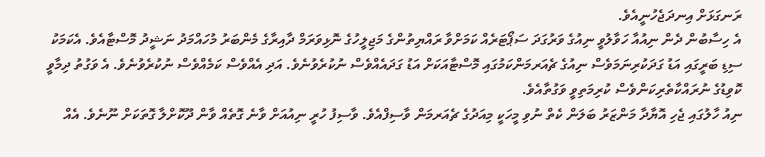ރަނގަޅަށް އިނދަޖެހުނީއެވެ.
އެ ހިސާބުން ދެން ނިއުއާ ހަވާލުވީ ނިއުގެ ވަރުގަދަ ސަޕޯޓަރެއް ކަމަށްވާ ރައްޔިތުންގެ މަޖިލީހުގެ ނޮޅިވަރަމް ދާއިރާގެ މެންބަރު މުހައްމަދު ނަޝީދު މޮސްޓާއެވެ. އެކަމަކު ސިޑި ބަރީގައި އަޑު ގަދަކުރިނަމަވެސް ނިއުގެ ޗެއަރމަންކަމުގައި މޮސްޓާއަކަށް އަޑު ގަދައެއްވެސް ނުކުރެވުނެވެ. އަދި އެއްވެސް ކަމެއްވެސް ނުކުރެވުނެވެ. އެ ވަގުތު ދިމާވީ ކޮވިޑުގެ ނުރައްކާތެރިކަންވެސް ކުރިމަތިވީ ވަގުތާއެވެ.
ނިއު ހާލުގައި ޖެހި އޮޔާދާ މަންޒަރު ބަލަން ކެތް ނުވި މީހަކީ މިއަދުގެ ޗެއަރމަން ވާސިފްއެވެ. ވާސިފު ހުރީ ނިއުއަށް ވާނެ ގޮތެއް ވާން ދޫކޮށްލާ ގޮތަކަށް ނޫނެވެ. އެއް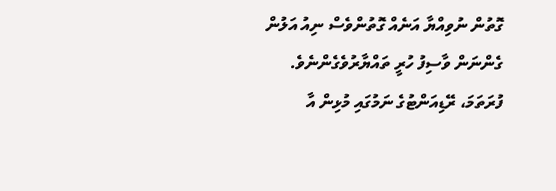ގޮތުން ނުވިއްޔާ އަނެއް ގޮތުންވެސް ނިއު އަލުން ގެންނަން ވާސިފު ހުރީ ތައްޔާރުވެގެންނެވެ. ފުރަތަމަ، ރޭޑިއަންޓުގެ ނަމުގައި މުޅިން އާ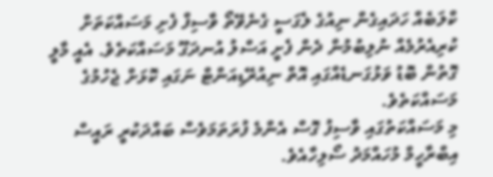ކްލަބެއް ހަދައިގެން ނިއުގެ ލެގަސީ ގެނެވޭތޯ ވާސިފް ފެށި މަސައްކަތަށް ކުރިއެރުމެއް ނުލިބުމުން ދެން ފެށީ އަސްލު އުނދަގޫ މަސައްކަތެވެ. އެއީ މާލީ ގޮތުން ބޮޑު ވަޅުގަނޑެއްގައި އޮތް ނިއުރޭޑިއަންޓް ނަގައި ކޮޅަށް ޖެހުމުގެ މަސައްކަތެވެ.
މި މަސައްކަތުގައި ވާސިފު ގޮސް އެންމެ ފުރަތަމަވެސް ބައްދަކުރީ ރައީސް އިބްރާހީމް މުހައްމަދު ސޯލިހާއެވެ.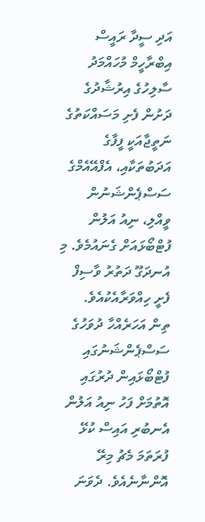އަދި ސީދާ ރައީސް އިބްރާހީމް މުހައްމަދު ސާލިހުގެ އިރުޝާދުގެ ދަށުން ފެށި މަސައްކަތުގެ ނަތީޖާއަކީ ފީފާގެ އަދަބުތަކާއި، އެފްއޭއެމްގެ ސަސްޕެންޝަނުން ވީއްލި، ނިއު އަލުން ފުޓްބޯޅައަށް ގެނައުމެވެ. މި އުނދަގޫ ދަތުރު ވާސިފް ފެށީ ހިއްވަރާއެކުއެވެ.
ތިން އަހަރެއްހާ ދުވަހުގެ ސަސްޕެންޝަނުގައި ފުޓްބޯޅައިން ދުރުގައި އޮތުމަށް ފަހު ނިއު އަލުން އެނބުރި އައިސް ކުޅޭ ފުރަތަމަ މެޗު މިރޭ އޮންނާނެއެވެ. ދެވަނަ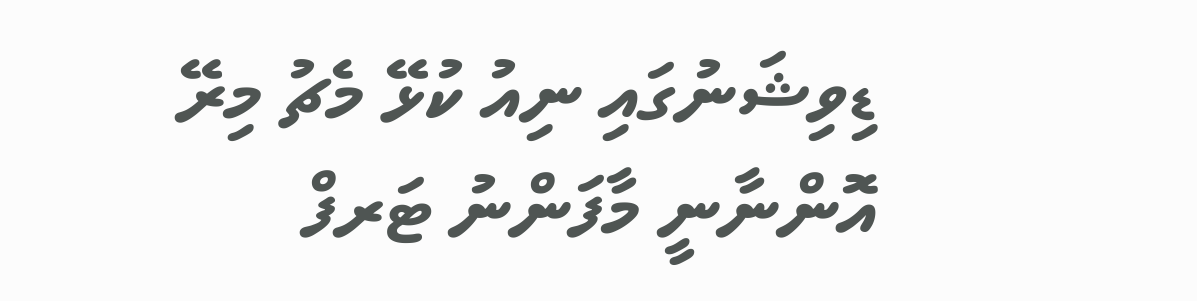ޑިވިޝަނުގައި ނިއު ކުޅޭ މެޗު މިރޭ އޮންނާނީ މާފަންނު ޓަރފް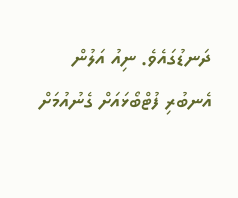ދަނޑުގައެވެ. ނިއު އަލުން އެނބުރި ފުޓްބޯޅައަށް ގެނުއުމަށް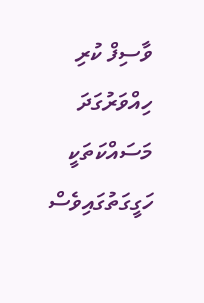ވާސިފް ކުރި ހިއްވަރުގަދަ މަސައްކަތަކީ ހަގީގަތުގައިވެސް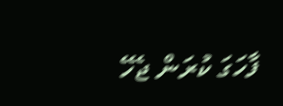ފާހަގަ ކުރަން ޖެހޭ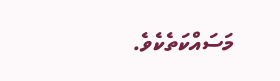މަސައްކަތެކެވެ.